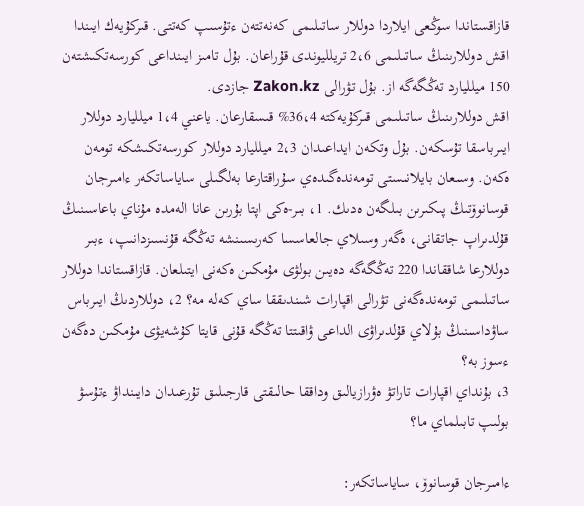قازاقستاندا سوڭعى ايلاردا دوللار ساتىلىمى كەنەتتەن ءتۇسىپ كەتتى. قىركۇيەك ايىندا اقش دوللارىنىڭ ساتىلىمى 2،6 تريلليوندى قۇراعان. بۇل تامىز ايىنداعى كورسەتكىشتەن 150 ميلليارد تەڭگەگە از. بۇل تۋرالى Zakon.kz جازدى.
اقش دوللارىنىڭ ساتىلىمى قىركۇيەكتە 36،4% قىسقارعان. ياعني 1،4 ميلليارد دوللار ايىرباسقا تۇسكەن. بۇل وتكەن ايداعىدان 2،3 ميلليارد دوللار كورسەتكىشكە تومەن ەكەن. وسىعان بايلانىستى تومەندەگىدەي سۇراقتارعا بەلگىلى ساياساتكەر ءامىرجان قوسانوۆتىڭ پىكىرىن بىلگەن ەدىك. 1، بىر-ەكى اپتا بۇرىن عانا الەمدە مۇناي باعاسىنىڭ قۇلدىراپ جاتقانى، ەگەر وسىلاي جالعاسسا كەرىسىنشە تەڭگە قۇنسىزدانىپ، ءبىر دوللارعا شاققاندا 220 تەڭگەگە دەيىن بولۋى مۇمكىن ەكەنى ايتىلعان. قازاقستاندا دوللار ساتىلىمى تومەندەگەنى تۋرالى اقپارات شىندىققا ساي كەلە مە؟ 2، دوللاردىڭ ايىرباس ساۋداسىنىڭ بۇلاي قۇلدىراۋى الداعى ۋاقىتتا تەڭگە قۇنى قايتا كۇشەيۋى مۇمكىن دەگەن ءسوز بە؟
3، بۇنداي اقپارات تاراتۋ ەۋرازيالىق وداققا حالىقتى قارجىلىق تۇرعىدان دايىنداۋ ءتۇسۋ بولىپ تابىلماي ما؟

ءامىرجان قوسانوۆ، ساياساتكەر: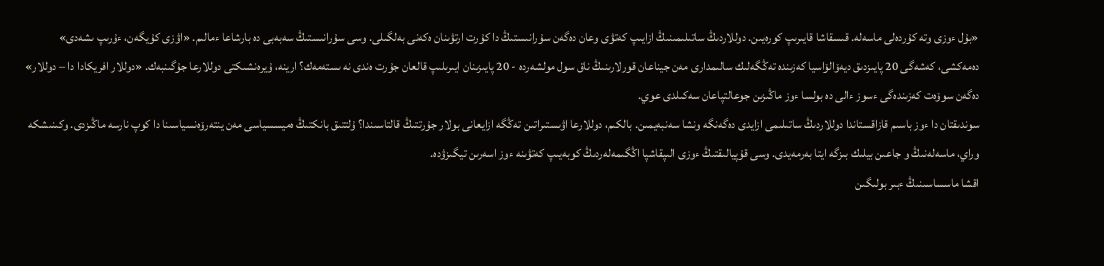«بۇل ءوزى وتە كۇردەلى ماسەلە. قىسقاشا قايىرىپ كورەيىن. دوللاردىڭ ساتىلىمىنىڭ ازايىپ كەتۋى وعان دەگەن سۇرانىستىڭ دا كۇرت ارتۋىنان ەكەنى بەلگىلى. وسى سۇرانىستىڭ سەبەبى دە بارشاعا ءمالىم. «اۋزى كۇيگەن، ءۇرىپ ىشەدى» دەمەكشى، كەشەگى 20 پايىزدىق ديەۆالۆاسيا كەزىندە تەڭگەلىك سالىمدارى مەن جيناعان قورلارىنىڭ ناق سول مولشەردە - 20 پايىزىنان ايىرىلىپ قالعان جۇرت ەندى نە ىستەمەك؟ ارينە، ۇيرەنشىكتى دوللارعا جۇگىنبەك. «دوللار افريكادا دا – دوللار» دەگەن سوۆەت كەزىندەگى ءسوز ءالى دە بولسا ءوز ماڭىزىن جوعالتپاعان سەكىلدى عوي.
سوندىقتان دا ءوز باسىم قازاقستاندا دوللاردىڭ ساتىلىمى ازايدى دەگەنگە ونشا سەنبەيمىن. بالكىم، دوللارعا اۋىستىراتىن تەڭگە ازايعانى بولار جۇرتتىڭ قالتاسىندا؟ ۇلتتىق بانكتىڭ ەميسسياسى مەن ينتەرۆەنسياسىنا دا كوپ نارسە ماڭىزدى. وكىنىشكە وراي، ماسەلەنىڭ و جاعىن بيلىك بىزگە ايتا بەرمەيدى. وسى قۇپيالىقتىڭ ءوزى الىپقاشپا اڭگىمەلەردىڭ كوبەيىپ كەتۋىنە ءوز اسەرىن تيگىزۋدە.
اقشا ماسساسىنىڭ ءبىر بولىگىن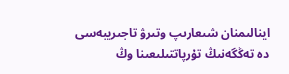اينالىمنان شىعارىپ وتىرۋ تاجىريبەسى دە تەڭگەنىڭ تۇرپاتتىلىعىنا وڭ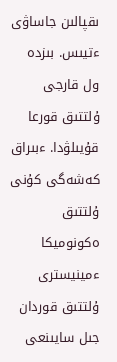ىقپالىن جاساۋى ءتيىس. بىزدە ول قارجى ۇلتتىق قورعا قۇيىلۋدا. ءبىراق كەشەگى كۇنى ۇلتتىق ەكونوميكا ءمينيسترى ۇلتتىق قوردان جىل سايىنعى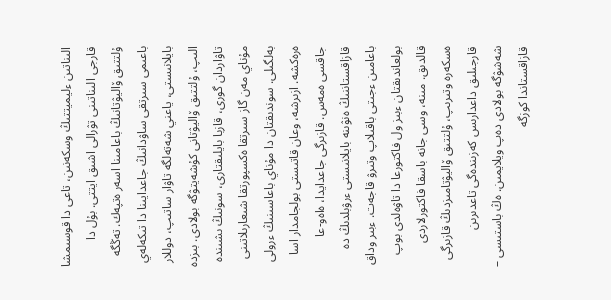الىناتىن ءليميتتىڭ وسكەنىن، تاعى دا قوسىمشا قارجى الىناتىنى تۋرالى اشىق ايتتى. بۇل دا ۇلتتىق ۆاليۋتانىڭ باعامىنا اسەر ەتپەك. تەڭگە باعىمى سىرتقى ساۋدانىڭ جاعدايىنا دا تىكەلەي بايلانىستى، ياعني شەتەلگە تاۋار ساتىپ، دوللار الىپ، ۇلتتىق ۆاليۋتانى كۇشەيتۋگە بولادى. بىزدە تاۋاردان گورى، قازبا بايلىقتارى، سونىڭ ىشىندە مۇناي مەن گاز سىرتقا ەكسپورتقا شىعارىلاتىنى بەلگىلى. سوندىقتان دا مۇناي باعاسىنىڭ ءرولى ەرەكشە. ازىرشە، وعان قاتىستى بولجامدار اسا جاقسى ەمەس. قازىرگى جاعدايدا، ەاەو-عا قازاقستاننىڭ ەنۋىنە بايلانىستى ءرۋبلدىڭ دە باعامىن ءجىتى باقىلاپ وتىرۋ قاجەت. ءبىر وداق بولعاندىقتان ءبىز ول فاكتورعا دا تاۋەلدى بوپ قالدىق. مىنە، وسى جانە باسقا فاكتورلاردى ەسكەرە وتىرىپ، ۇلتتىق ۆاليۋتامىزدىڭ قازىرگى قارجىلىق داعدارىس كەزىندەگى تاعدىرىن شەشۋگە بولادى دەپ ويلايمىن. ەڭ باستىسى – قازاقستاندا كوزگە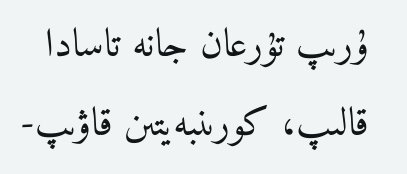ۇرىپ تۇرعان جانە تاسادا قالىپ، كورىنبەيتىن قاۋىپ-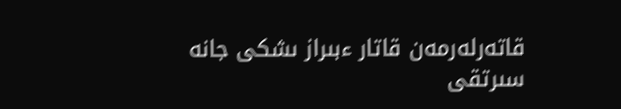قاتەرلەرمەن قاتار ءبىراز ىشكى جانە سىرتقى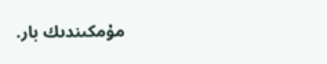مۇمكىندىك بار.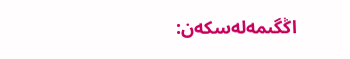اڭگىمەلەسكەن: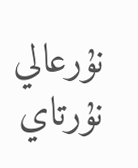نۇرعالي نۇرتاي